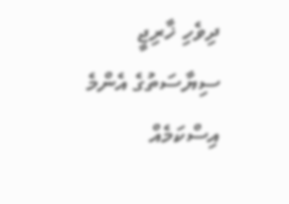ދިވެހި ޚާރިޖީ ސިޔާސަތުގެ އެންމެ އިސްކަމެއް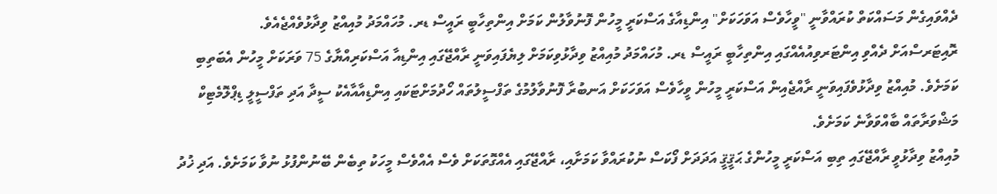ދެއްވައިގެން މަސައްކަތް ކުރައްވާނީ "ވީހާވެސް އަވަހަކަށް" އިންޑިއާގެ އަސްކަރީ މީހުން ފޮނުވާލުން ކަމަށް އިންތިހާބީ ރައީސް ޑރ. މުހައްމަދު މުއިއްޒު ވިދާޅުވެއްޖެއެވެ.
ރޮއިޓަރސްއަށް ދެއްވި އިންޓަރވިއުއެއްގައި އިންތިހާބީ ރައީސް ޑރ. މުހައްމަދު މުއިއްޒު ވިދާޅުވިކަމަށް ލިޔެފައިވަނީ ރާއްޖޭގައި އިންޑިއާ އަސްކަރިއްޔާގެ 75 ވަރަކަށް މީހުން އެބަތިބި ކަމަށެވެ. މުއިއްޒު ވިދާޅުވެފައިވަނީ ރާއްޖެއިން އަސްކަރީ މީހުން ވީހާވެސް އަވަހަކަށް އަނބުރާ ފޮނުވާލުމުގެ ތަފްސީލުތައް ހޯދުމަށްޓަކައި އިންޑިއާއާއެކު ސީދާ އަދި ތަފްސީލީ ޑިޕްލޮމެޓިކް މަޝްވަރާތައް ބާއްވަވާނެ ކަމަށެވެ.
މުއިއްޒު ވިދާޅުވީ ރާއްޖޭގައި ތިބި އަސްކަރީ މީހުންގެ ޙަޤީޤީ އަދަދަށް ފޯކަސް ނުކުރައްވާ ކަމަށާއި، ރާއްޖޭގައި އެއްގޮތަކަށް ވެސް އެއްވެސް މީހަކު ތިބެން ބޭނުންފުޅު ނުވާ ކަމަށެވެ. އަދި ޚުދު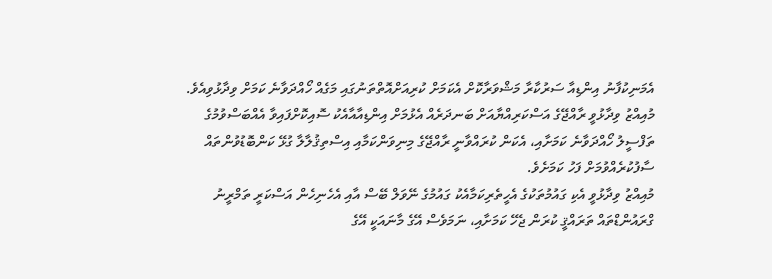އެމަނިކުފާނު އިންޑިއާ ސަރުކާރާ މަޝްވަރާކޮށް އެކަމަށް ކުރިއަށްއޮތްތަނުގައި މަގެއް ހޯއްދަވާނެ ކަމަށް ވިދާޅުވިއެވެ.
މުއިއްޒު ވިދާޅުވީ ރާއްޖޭގެ އަސްކަރިއްޔާއަށް ބަނދަރެއް އެޅުމަށް އިންޑިއާއާއެކު ސޮއިކޮށްފައިވާ އެއްބަސްވުމުގެ ތަފްސީލު ހޯއްދަވާނެ ކަމަށާއި، އެކަން ކުރައްވާނީ ރާއްޖޭގެ މިނިވަންކަމާއި އިސްތިޤުލާލާ ގުޅޭ ކަންބޮޑުވުންތައް ސާފުކުރެއްވުމަށް ފަހު ކަމަށެވެ.
މުއިއްޒު ވިދާޅުވީ އެކި ގައުމުތަކުގެ އެހީތެރިކަމާއެކު ގައުމުގެ ނޭވަލް ބޭސް އާއި އެހެނިހެން އަސްކަރީ ތަމްރީނު ގްރައުންޑްތައް ތަރައްޤީ ކުރަން ޖެހޭ ކަމަށާއި، ނަމަވެސް އޭގެ މާނައަކީ އޭގެ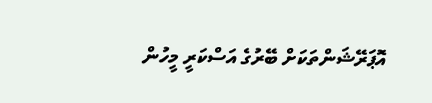އޮޕަރޭޝަންތަކަށް ބޭރުގެ އަސްކަރީ މީހުން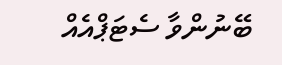ބޭނުންވާ ސެޓަޕްއެއް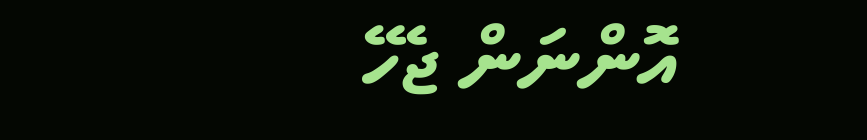އޮންނަން ޖެހޭ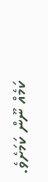ކަމެއް ނޫން ކަމަށެވެ.